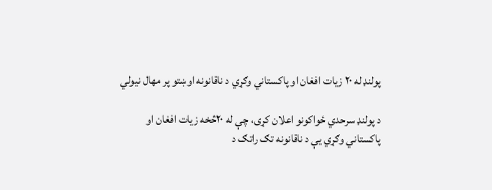پولنډ له ۲۰ زیات افغان او پاکستاني وګړي د ناقانونه اوښتو پر مهال نیولي

د پولنډ سرحدي ځواکونو اعلان کړی، چې له ۲۰څخه زیات افغان او پاکستاني وګړي یې د ناقانونه تګ راتګ د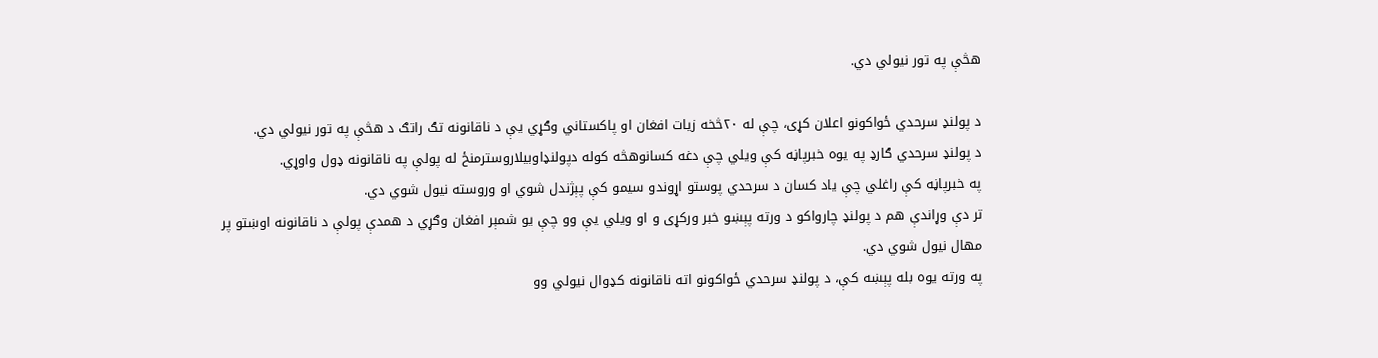هڅې په تور نیولي دي.

د پولنډ سرحدي ځواکونو اعلان کړی، چې له ۲۰څخه زیات افغان او پاکستاني وګړي یې د ناقانونه تګ راتګ د هڅې په تور نیولي دي.
د پولنډ سرحدي ګارډ په یوه خبرپاڼه کې ویلي چې دغه کسانوهڅه کوله دپولنډاوبیلاروسترمنځ له پولې په ناقانونه ډول واوړي.
په خبرپاڼه کې راغلي چې یاد کسان د سرحدي پوستو اړوندو سیمو کې پېژندل شوي او وروسته نیول شوي دي.
تر دې وړاندې هم د پولنډ چارواکو د ورته پېښو خبر ورکړی و او ویلي یې وو چې یو شمېر افغان وګړي د همدې پولې د ناقانونه اوښتو پر مهال نیول شوي دي.
په ورته یوه بله پېښه کې، د پولنډ سرحدي ځواکونو اته ناقانونه کډوال نیولي وو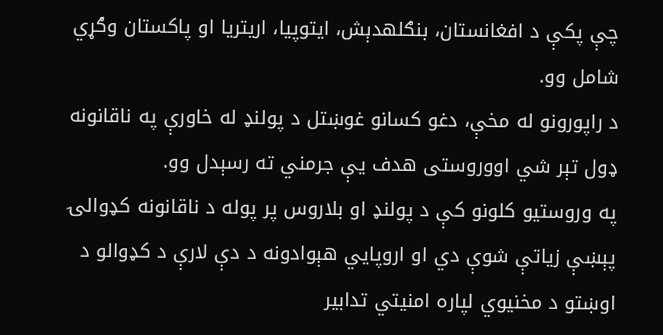چې پکې د افغانستان، بنګلهدېش، ایتوپیا، اریتریا او پاکستان وګړي شامل وو.
د راپورونو له مخې، دغو کسانو غوښتل د پولنډ له خاورې په ناقانونه ډول تېر شي اووروستی هدف یې جرمني ته رسېدل وو.
په وروستیو کلونو کې د پولنډ او بلاروس پر پوله د ناقانونه کډوالۍ پېښې زیاتې شوې دي او اروپايي هېوادونه د دې لارې د کډوالو د اوښتو د مخنیوي لپاره امنیتي تدابیر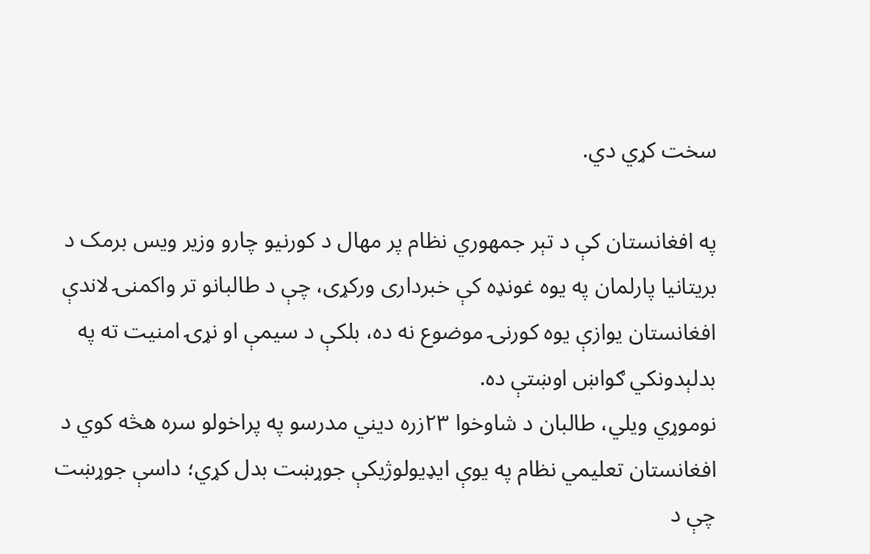سخت کړي دي.

په افغانستان کې د تېر جمهوري نظام پر مهال د کورنیو چارو وزیر ویس برمک د بریتانیا پارلمان په یوه غونډه کې خبرداری ورکړی، چې د طالبانو تر واکمنۍ لاندې افغانستان یوازې یوه کورنۍ موضوع نه ده، بلکې د سیمې او نړۍ امنیت ته په بدلېدونکي ګواښ اوښتې ده.
نوموړي ویلي، طالبان د شاوخوا ۲۳زره دیني مدرسو په پراخولو سره هڅه کوي د افغانستان تعلیمي نظام په یوې ایډیولوژیکې جوړښت بدل کړي؛ داسې جوړښت چې د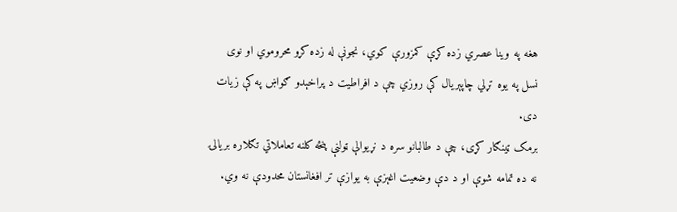هغه په وینا عصري زده کړې کمزورې کوي، نجونې له زده کړو محروموي او نوی نسل په یوه تړلي چاپېریال کې روزي چې د افراطیت د پراخېدو ګواښ په کې زیات دی.
برمک ټینګار کړی، چې د طالبانو سره د نړیوالې ټولنې پنځه کلنه تعاملاتي تګلاره بریالۍ نه ده تمامه شوې او د دې وضعیت اغېزې به یوازې تر افغانستان محدودې نه وي.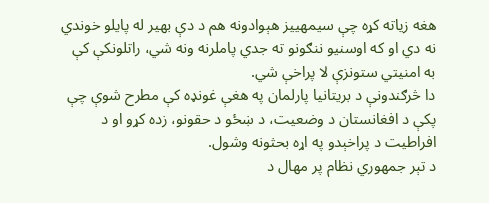هغه زیاته کړه چې سیمهییز هېوادونه هم د دې بهیر له پایلو خوندي نه دي او که اوسنیو ننګونو ته جدي پاملرنه ونه شي، راتلونکې کې به امنیتي ستونزې لا پراخې شي.
دا څرګندونې د بریتانیا پارلمان په هغې غونډه کې مطرح شوې چې پکې د افغانستان د وضعیت، د ښځو د حقونو، زده کړو او د افراطیت د پراخېدو په اړه بحثونه وشول.
د تېر جمهوري نظام پر مهال د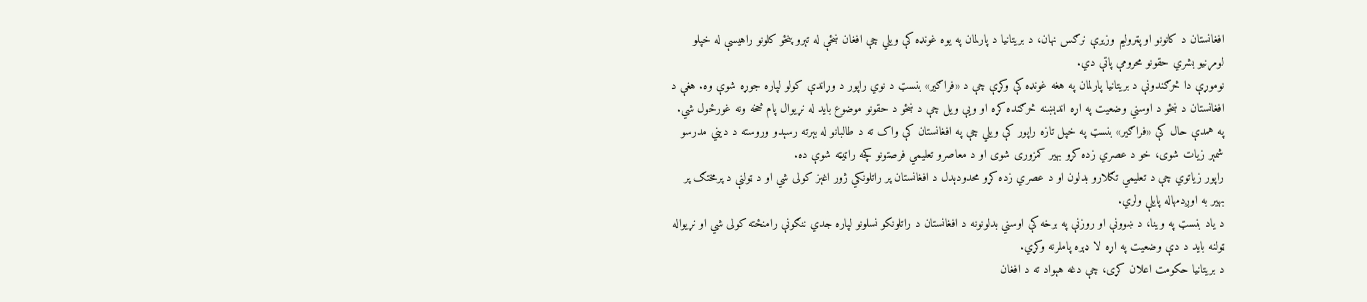افغانستان د کانونو او پټرولیم وزیرې نرګس نهان، د بریتانیا د پارلمان په یوه غونډه کې ویلي چې افغان ښځې له تېرو پنځو کلونو راهیسې له خپلو لومړنیو بشري حقونو محرومې پاتې دي.
نوموړې دا څرګندونې د بریتانیا پارلمان په هغه غونډه کې وکړې چې د «فراګیر» بنسټ د نوي راپور د وړاندې کولو لپاره جوړه شوې وه. هغې د افغانستان د ښځو د اوسني وضعیت په اړه اندېښنه څرګنده کړه او ویې ویل چې د ښځو د حقونو موضوع باید له نړیوال پام څخه ونه غورځول شي.
په همدې حال کې «فراګیر» بنسټ په خپل تازه راپور کې ویلي چې په افغانستان کې واک ته د طالبانو له بېرته رسېدو وروسته د دیني مدرسو شمېر زیات شوی، خو د عصري زده کړو بهیر کمزوری شوی او د معاصرو تعلیمي فرصتونو کچه راټیټه شوې ده.
راپور زیاتوي چې د تعلیمي تګلارو بدلون او د عصري زده کړو محدودېدل د افغانستان پر راتلونکي ژور اغېز کولی شي او د ټولنې د پرمختګ پر بهیر به اوږدمهاله پایلې ولري.
د یاد بنسټ په وینا، د ښوونې او روزنې په برخه کې اوسني بدلونونه د افغانستان د راتلونکو نسلونو لپاره جدي ننګونې رامنځته کولی شي او نړیواله ټولنه باید د دې وضعیت په اړه لا ډېره پاملرنه وکړي.
د بریتانیا حکومت اعلان کړی، چې دغه هېواد ته د افغان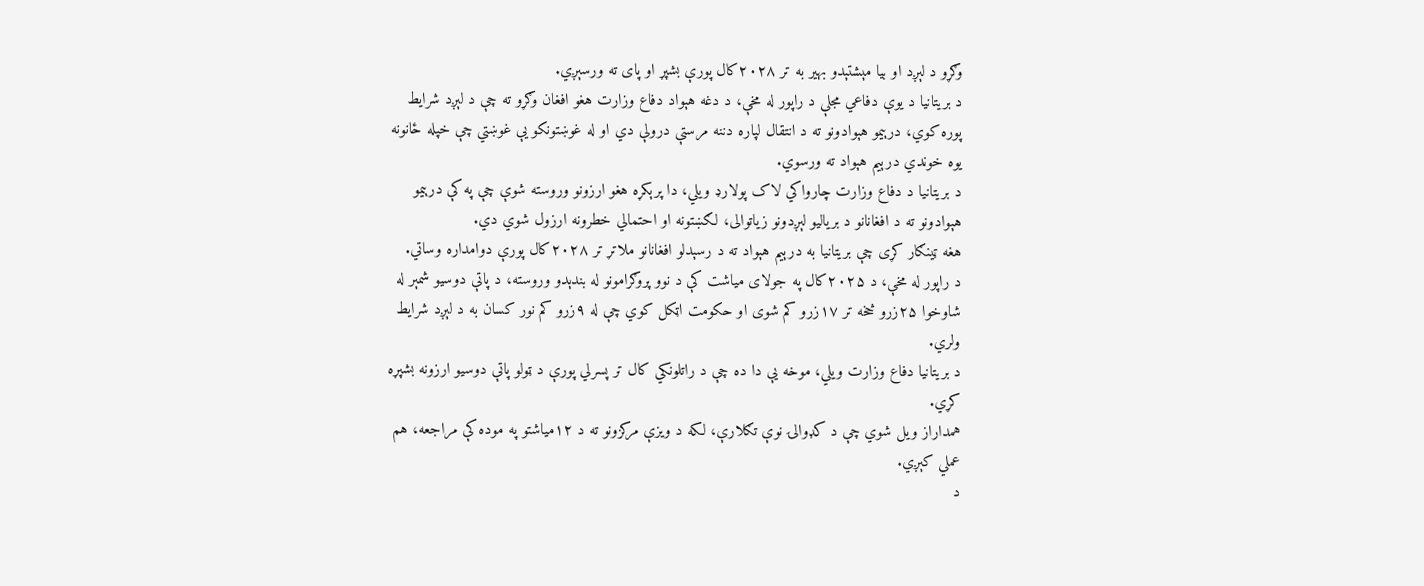وګړو د لېږد او بیا مېشتېدو بهیر به تر ۲۰۲۸کال پورې بشپړ او پای ته ورسېږي.
د بریتانیا د یوې دفاعي مجلې د راپور له مخې، د دغه هېواد دفاع وزارت هغو افغان وګړو ته چې د لېږد شرایط پوره کوي، درېیمو هېوادونو ته د انتقال لپاره دننه مرستې درولې دي او له غوښتونکو یې غوښتي چې خپله ځانونه یوه خوندي درېیم هېواد ته ورسوي.
د بریتانیا د دفاع وزارت چارواکي لاک پولارډ ویلي، دا پرېکړه هغو ارزونو وروسته شوې چې په کې درېیمو هېوادونو ته د افغانانو د بریالیو لېږدونو زیاتوالی، لګښتونه او احتمالي خطرونه ارزول شوي دي.
هغه ټینګار کړی چې بریتانیا به درېیم هېواد ته د رسېدلو افغانانو ملاتړ تر ۲۰۲۸کال پورې دوامداره وساتي.
د راپور له مخې، د ۲۰۲۵کال په جولای میاشت کې د نوو پروګرامونو له بندېدو وروسته، د پاتې دوسیو شمېر له شاوخوا ۲۵زرو څخه تر ۱۷زرو کم شوی او حکومت اټکل کوي چې له ۹زرو کم نور کسان به د لېږد شرایط ولري.
د بریتانیا دفاع وزارت ویلي، موخه یې دا ده چې د راتلونکي کال تر پسرلي پورې د ټولو پاتې دوسیو ارزونه بشپړه کړي.
همداراز ویل شوي چې د کډوالۍ نوې تګلارې، لکه د ویزې مرکزونو ته د ۱۲میاشتو په موده کې مراجعه، هم عملي کېږي.
د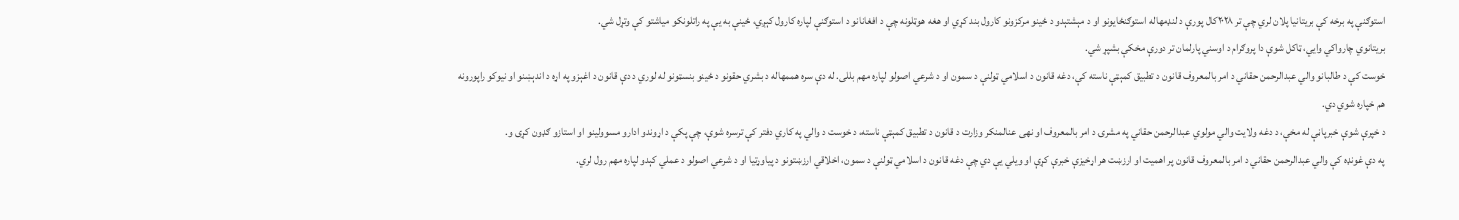استوګنې په برخه کې بریتانیا پلان لري چې تر ۲۰۲۸کال پورې د لنډمهاله استوګنځایونو او د مېشتېدو د ځینو مرکزونو کارول بند کړي او هغه هوټلونه چې د افغانانو د استوګنې لپاره کارول کېږي، ځینې به یې په راتلونکو میاشتو کې وتړل شي.
بریتانوي چارواکي وایي، ټاکل شوې دا پروګرام د اوسني پارلمان تر دورې مخکې بشپړ شي.
خوست کې د طالبانو والي عبدالرحمن حقاني د امر بالمعروف قانون د تطبیق کمېټې ناسته کې، دغه قانون د اسلامي ټولنې د سمون او د شرعي اصولو لپاره مهم بللی. له دې سره هممهاله د بشري حقونو د ځینو بنسټونو له لوري د دې قانون د اغېزو په اړه د اندېښنو او نیوکو راپورونه هم خپاره شوي دي.
د خپرې شوې خبرپاڼې له مخې، د دغه ولایت والي مولوي عبدالرحمن حقاني په مشرۍ د امر بالمعروف او نهی عنالمنکر وزارت د قانون د تطبیق کمېټې ناسته، د خوست د والي په کاري دفتر کې ترسره شوې، چې پکې د اړوندو ادارو مسوولینو او استازو ګډون کړی و.
په دې غونډه کې والي عبدالرحمن حقاني د امر بالمعروف قانون پر اهمیت او ارزښت هر اړخیزې خبرې کړې او ویلي یې دي چې دغه قانون د اسلامي ټولنې د سمون، اخلاقي ارزښتونو د پیاوړتیا او د شرعي اصولو د عملي کېدو لپاره مهم رول لري.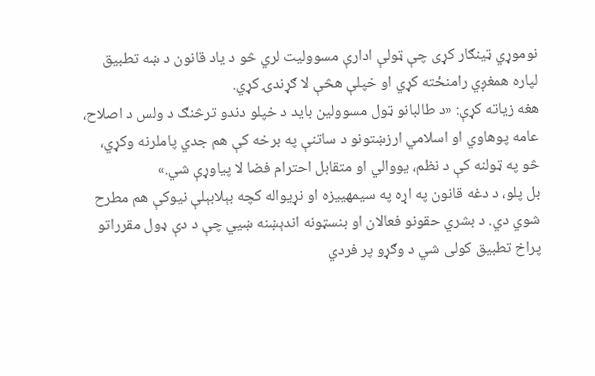نوموړي ټینګار کړی چې ټولې ادارې مسوولیت لري څو د یاد قانون د ښه تطبیق لپاره همغږي رامنځته کړي او خپلې هڅې لا ګړندۍ کړي.
هغه زیاته کړې: «د طالبانو ټول مسوولین باید د خپلو دندو ترڅنګ د ولس د اصلاح، عامه پوهاوي او اسلامي ارزښتونو د ساتنې په برخه کې هم جدي پاملرنه وکړي، څو په ټولنه کې د نظم، یووالي او متقابل احترام فضا لا پیاوړې شي.»
بل پلو، د دغه قانون په اړه په سیمهییزه او نړیواله کچه بېلابېلې نیوکې هم مطرح شوي دي. د بشري حقونو فعالان او بنسټونه اندېښنه ښيي چې د دې ډول مقرراتو پراخ تطبیق کولی شي د وګړو پر فردي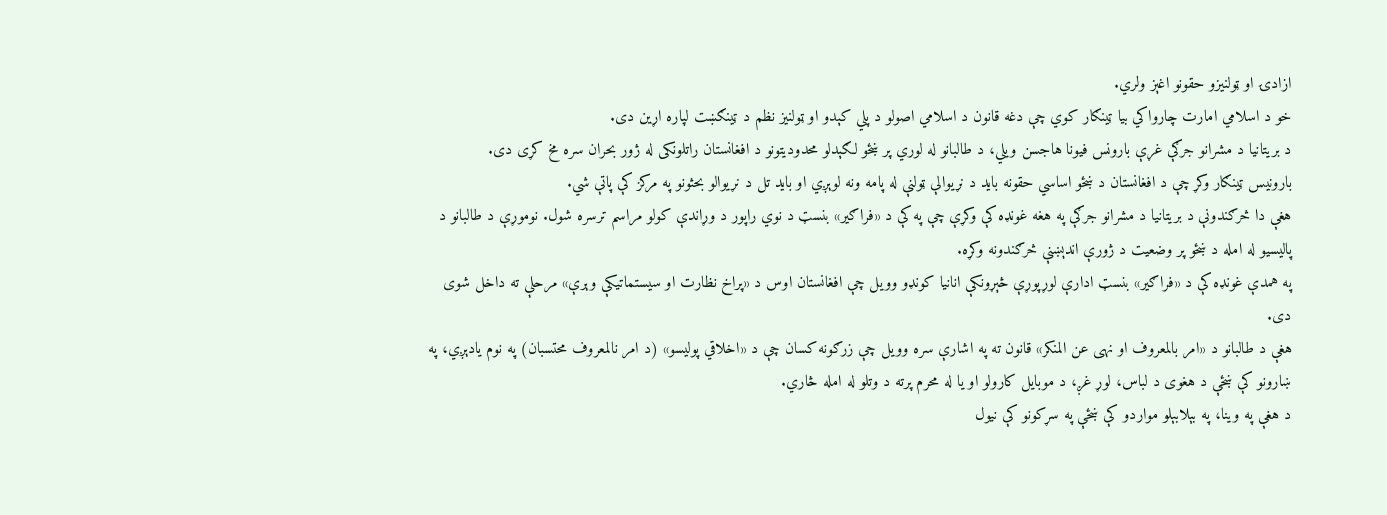ازادۍ او ټولنیزو حقونو اغېز ولري.
خو د اسلامي امارت چارواکي بیا ټینګار کوي چې دغه قانون د اسلامي اصولو د پلي کېدو او ټولنیز نظم د ټینګښت لپاره اړین دی.
د بریتانیا د مشرانو جرګې غړې بارونس فیونا هاجسن ویلي، د طالبانو له لوري پر ښځو لګېدلو محدودیتونو د افغانستان راتلونکی له ژور بحران سره مخ کړی دی.
بارونیس ټینګار وکړ چې د افغانستان د ښځو اساسي حقونه باید د نړیوالې ټولنې له پامه ونه لوېږي او باید تل د نړیوالو بحثونو په مرکز کې پاتې شي.
هغې دا څرګندونې د بریتانیا د مشرانو جرګې په هغه غونډه کې وکړې چې په کې د «فراګیر» بنسټ د نوي راپور د وړاندې کولو مراسم ترسره شول. نوموړې د طالبانو د پالیسیو له امله د ښځو پر وضعیت د ژورې اندېښنې څرګندونه وکړه.
په همدې غونډه کې د «فراګیر» بنسټ ادارې لوړپوړې څېړونکې انانیا کونډو وویل چې افغانستان اوس د «پراخ نظارت او سیستماتیکې وېرې» مرحلې ته داخل شوی دی.
هغې د طالبانو د «امر بالمعروف او نهی عن المنکر» قانون ته په اشارې سره وویل چې زرګونه کسان چې د «اخلاقي پولیسو» (د امر نالمعروف محتسبان) په نوم یادېږي، په ښارونو کې ښځې د هغوی د لباس، لوړ غږ، د موبایل کارولو او یا له محرم پرته د وتلو له امله څاري.
د هغې په وینا، په بېلابېلو مواردو کې ښځې په سړکونو کې نیول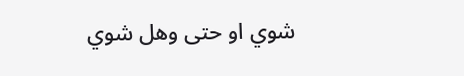شوي او حتی وهل شوي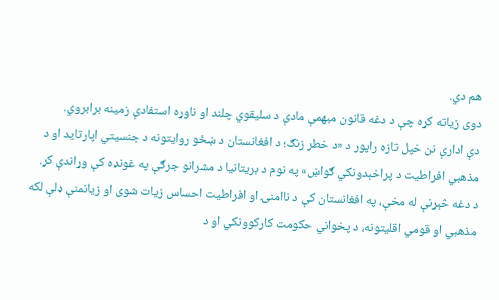هم دي.
دوی زیاته کړه چې د دغه قانون مبهمې مادې د سلیقوي چلند او ناوړه استفادې زمینه برابروي.
دې ادارې نن خپل تازه راپور د «د خطر زنګ؛ د افغانستان د ښځو روایتونه د جنسیتي اپارتاید او د مذهبي افراطیت د پراخېدونکي ګواښ» په نوم د بریتانیا د مشرانو جرګې په غونډه کې وړاندې کړ.
د دغه څېړنې له مخې، په افغانستان کې د ناامنۍ او افراطیت احساس زیات شوی او زیانمنې ډلې لکه مذهبي او قومي اقلیتونه، د پخواني حکومت کارکوونکي او د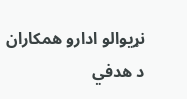نړیوالو ادارو همکاران د هدفي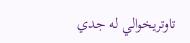تاوتریخوالي له جدي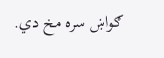ګواښ سره مخ دي.